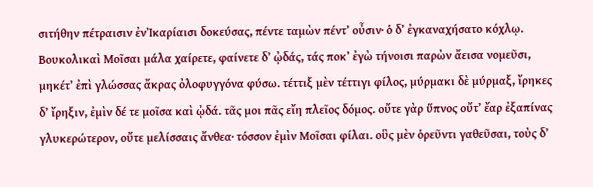σιτήθην πέτραισιν ἐνἸκαρίαισι δοκεύσας, πέντε ταμὼν πέντʼ οὖσιν· ὁ δʼ ἐγκαναχήσατο κόχλῳ. Βουκολικαὶ Μοῖσαι μάλα χαίρετε, φαίνετε δʼ ᾠδάς, τάς ποκʼ ἐγὼ τήνοισι παρὼν ἄεισα νομεῦσι, μηκέτʼ ἐπὶ γλώσσας ἄκρας ὀλοφυγγόνα φύσω. τέττιξ μὲν τέττιγι φίλος, μύρμακι δὲ μύρμαξ, ἴρηκες δʼ ἴρηξιν, ἐμὶν δέ τε μοῖσα καὶ ᾠδά. τᾶς μοι πᾶς εἴη πλεῖος δόμος. οὔτε γὰρ ὕπνος οὔτʼ ἔαρ ἐξαπίνας γλυκερώτερον, οὔτε μελίσσαις ἄνθεα· τόσσον ἐμὶν Μοῖσαι φίλαι. οὓς μὲν ὁρεῦντι γαθεῦσαι, τοὺς δʼ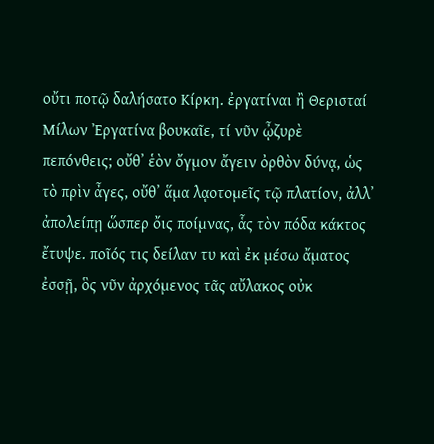οὔτι ποτῷ δαλήσατο Κίρκη. ἐργατίναι ἢ Θερισταί Μίλων Ἐργατίνα βουκαῖε, τί νῦν ᾦζυρὲ πεπόνθεις; οὔθʼ ἑὸν ὄγμον ἄγειν ὀρθὸν δύνᾳ, ὡς τὸ πρὶν ἆγες, οὔθʼ ἅμα λᾳοτομεῖς τῷ πλατίον, ἀλλʼ ἀπολείπῃ ὥσπερ ὄις ποίμνας, ἇς τὸν πόδα κάκτος ἔτυψε. ποῖός τις δείλαν τυ καὶ ἐκ μέσω ἄματος ἐσσῇ, ὃς νῦν ἀρχόμενος τᾶς αὔλακος οὐκ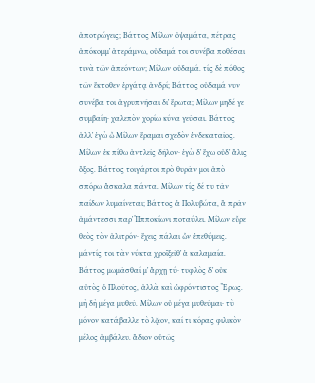ἀποτρώγεις; Βάττος Μίλων ὀψαμάτα, πέτρας ἀπόκομμʼ ἀτεράμνω, οὐδαμά τοι συνέβα ποθέσαι τινὰ τῶν ἀπεόντων; Μίλων οὐδαμά. τίς δὲ πόθος τῶν ἔκτοθεν ἐργάτᾳ ἀνδρί; Βάττος οὐδαμά νυν συνέβα τοι ἀγρυπνῆσαι διʼ ἔρωτα; Μίλων μηδέ γε συμβαίη· χαλεπὸν χορίω κύνα γεῦσαι. Βάττος ἀλλʼ ἐγὼ ὦ Μίλων ἔραμαι σχεδὸν ἑνδεκαταῖος. Μίλων ἐκ πίθω ἀντλεῖς δῆλον· ἐγὼ δʼ ἔχω οὐδʼ ἅλις ὄξος. Βάττος τοιγάρτοι πρὸ θυρᾶν μοι ἀπὸ σπόρω ἄσκαλα πάντα. Μίλων τίς δέ τυ τᾶν παίδων λυμαίνεται; Βάττος ἁ Πολυβώτα, ἃ πρᾶν ἀμάντεσσι παρʼ ἹΙπποκίωνι ποταύλει. Μίλων εὗρε θεὸς τὸν ἀλιτρόν· ἔχεις πάλαι ὧν ἐπεθύμεις. μάντίς τοι τὰν νύκτα χροϊξεῖθʼ ἁ καλαμαία. Βάττος μωμᾶσθαί μʼ ἄρχῃ τύ· τυφλὸς δʼ οὐκ αὐτὸς ὁ Πλοῦτος, ἀλλὰ καὶ ὡφρόντιστος Ἔρως. μὴ δὴ μέγα μυθεῦ. Μίλων οὐ μέγα μυθεῦμαι· τὺ μόνον κατάβαλλε τὸ λᾷον, καί τι κόρας φιλικὸν μέλος ἀμβάλευ. ἅδιον οὑτῶς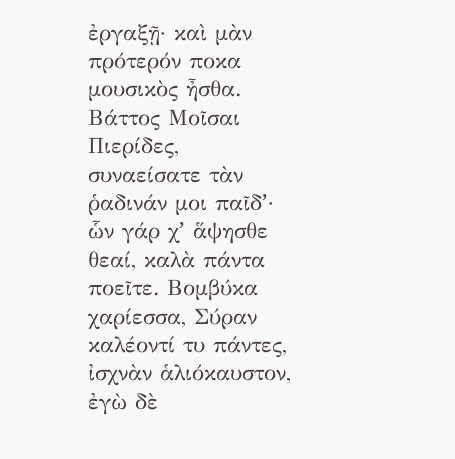ἐργαξῇ· καὶ μὰν πρότερόν ποκα μουσικὸς ἦσθα. Βάττος Μοῖσαι Πιερίδες, συναείσατε τὰν ῥαδινάν μοι παῖδʼ· ὧν γάρ χʼ ἅψησθε θεαί, καλὰ πάντα ποεῖτε. Βομβύκα χαρίεσσα, Σύραν καλέοντί τυ πάντες, ἰσχνὰν ἁλιόκαυστον, ἐγὼ δὲ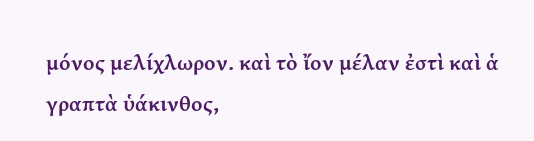μόνος μελίχλωρον. καὶ τὸ ἴον μέλαν ἐστὶ καὶ ἁ γραπτὰ ὑάκινθος,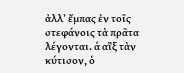ἀλλʼ ἔμπας ἐν τοῖς στεφάνοις τὰ πρᾶτα λέγονται. ἁ αἲξ τὰν κύτισον, ὁ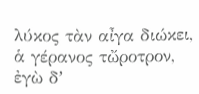λύκος τὰν αἶγα διώκει, ἁ γέρανος τὤροτρον, ἐγὼ δʼ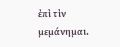ἐπὶ τὶν μεμάνημαι.